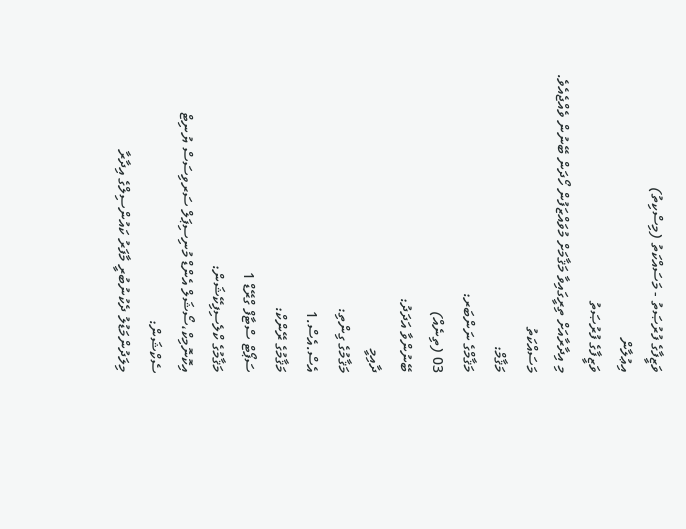ވަޒީފާގެ ފުރުޞަތު - މަސައްކަތު (މިސްކިތު)
އިޢުލާން
ވަޒީފާގެ ފުރުޞަތު
މި އިދާރާއަށް ތިރީގައިވާ މަޤާމަށް މުވައްޒަފުން ހޯދަން ބޭނުން ވެއްޖެއެވެ.
މަސައްކަތު
މަޤާމް:
މަޤާމްގެ ނަންބަރ:
03 (ތިނެއް)
ބޭނުންވާ އަދަދު:
ދާއިމީ
މަޤާމުގެ ގިންތި:
އެސް.އެސް.1
މަޤާމުގެ ރޭންކް:
ސަޕޯޓް ސްޓާފް ގްރޭޑް 1
މަޤާމުގެ ކްލެސިފިކޭޝަން:
އިކޮނޮމިކް،ސޯޝަލް އެންޑް މުނިސިޕަލް ސަރވިސަސް ޔުނިޓް
ސެކްޝަން:
މިލަދުންމަޑުލު ދެކުނުބުރީ މާފަރު ކައުންސިލްގެ އިދާރާ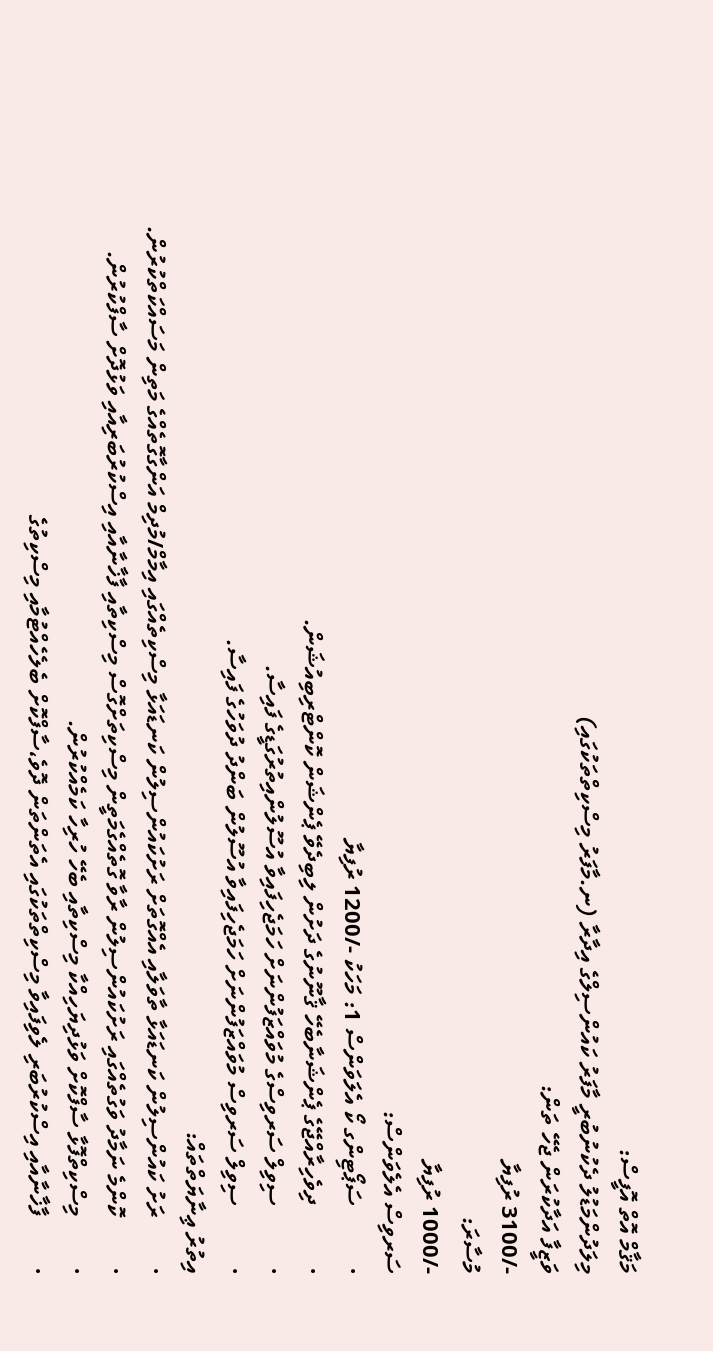މަޤާމް އޮތް އޮފީސް:
މިލަދުންމަޑުލު ދެކުނުބުރީ މާފަރު ކައުންސިލްގެ އިދާރާ (ނ.މާފަރު މިސްކިތްތަކުގައި)
ވަޒީފާ އަދާކުރަން ޖެހޭ ތަން:
-/3100 ރުފިޔާ
މުސާރަ:
-/1000 ރުފިޔާ
ސަރވިސް އެލެވަންސް:
·           ސަޕޯޓިންގ ކޯ އެލަވަންސް 1: މަހަކު -/1200 ރުފިޔާ
·           ދިވެހިރާއްޖޭގެ ޕެންޝަނާބެހޭ ޤާނޫނުގެ ދަށުން ލިބިދެވޭ ޕެންޝަން ކޮންޓްރިބިއުޝަން.
·           ސިވިލް ސަރވިސްގެ މުވައްޒަފުންނަށް ހަމަޖެހިފައިވާ އުސޫލުންއިތުރުގަޑީގެ ފައިސާ.
·           ސިވިލް ސަރވިސް މުވައްޒަފުންނަށް ހަމަޖެހިފައިވާ އުސޫލުން ބަންދު ދުވަހުގެ ފައިސާ.
އިތުރު ޢިނާޔަތްތައް:
·         ރަށު ކައުންސިލުން ކަނޑައަޅާ ތާވަލާއި އެއްގޮތަށް ރަށުކައުންސިލުން ކަނޑައަޅާ މިސްކިތެއްގައި އިމާމް/މުދިމް އަންގާގޮތެއްގެ މަތިން މަސައްކަތްކުރުން.
·         ކޮންމެ ނަމާދު ވަގުތެއްގައި ރަށުކައުންސިލުން ރާވާ ގޮތެއްގެމަތީން މިސްކިތަށްގޮސް މިސްކިތާއި ފާޚާނާއާއި އިސްކުރުބަރިއާއި ވަޅުދޮށް ސާފްކުރުން.
·         މިސްކިތްފޮޅާ ސާފްކޮށް ވަޅުދިޔަހިއްކާ މިސްކިތާއި ބެހޭ ހުރިހާ ކަމެއްކުރުން.
·         ފާޚާނާއާއި އިސްކުރުބަރި ލެވިފައިވާ މިސްކިތްތަކުގައި އެތަންތަން ދޮވެ،ސާފްކޮށް ބެލެހެއްޓުމާއި މިސްކިތުގެ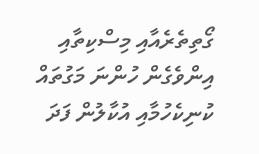ގޯތިތެރެއާއި މިސްކިތާއި އިންވެގެން ހުންނަ މަގުތައް ކުނިކެހުމާއި އުކާލުން ފަދަ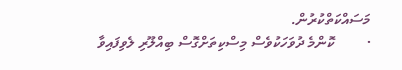މަސައްކަތްކުރުން.
·         ކޮންމެ ދުވަހަކުވެސް މިސްކިތަށްގޮސް ބިއްލޫރި ލެވިފައިވާ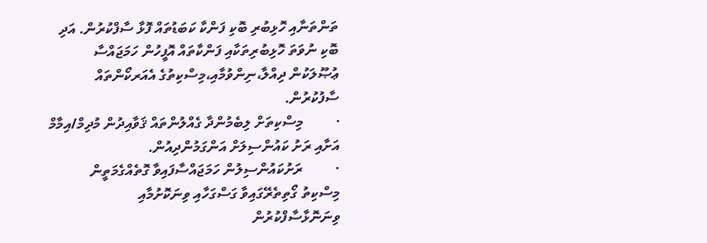ތަންތަނާއި ހޮޅިބުރި ބޮކި ފަންކާ ކަބަޑުތައް ފޮޅާ ސާފްކުރުން. އަދި ބޮކި ނުވަތަ ހޮޅިބުރިތަކާއި ފަންކާތައް އޮފީހުން ހަމަޖައްސާ ޢުޞޫލަކުން ދިއްލާ،ނިންވުމާއި،މިސްކިތުގެ އެއަރކޯންތައް ސާފުކުރުން.
·         މިސްކިތަށް ލިބެމުންދާ ގެއްލުންތައް ޤަވާއިދުން މުދިމް/އިމާމް އަށާއި ރަށު ކައުންސިލަށް އަންގަމުންދިއުން.
·         ރަށުކައުންސިލުން ހަމަޖައްސާފައިވާ ގޮތެއްގެމަތީން މިސްކިތު ގޯތިތެރޭގައިވާ ގަސްގަހާއި ވިނަކޮށުމާއި ވިނަނޮޅާސާފްކުރުން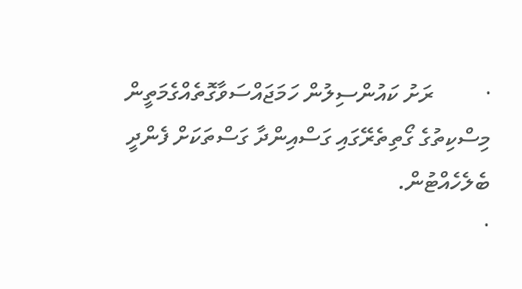·         ރަށު ކައުންސިލުން ހަމަޖައްސަވާގޮތެއްގެމަތީން މިސްކިތުގެ ގޯތިތެރޭގައި ގަސްއިންދާ ގަސްތަކަށް ފެންދީ ބެލެހެއްޓުން.
·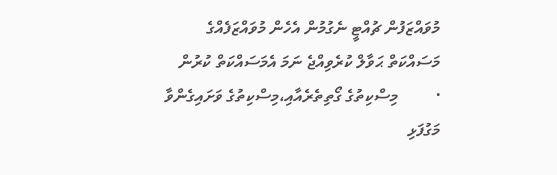މުވައްޒަފުން ޗުއްޓީ ނެގުމުން އެހެން މުވައްޒަފެއްގެ މަސައްކަތް ޙަވާލް ކުރެވިއްޖެ ނަމަ އެމަސައްކަތް ކުރުން
·         މިސްކިތުގެ ގޯތިތެރެއާއި،މިސްކިތުގެ ވަށައިގެންވާ މަގުފަޅި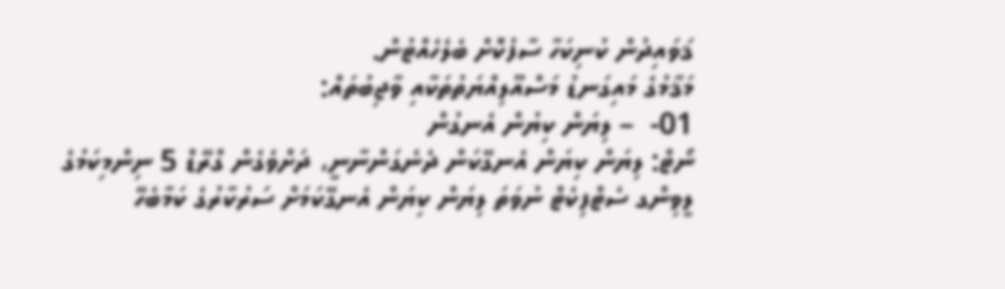ޤަވައިދުން ކުނިކަހާ ސާފުކޮށް ބެލެހެއްޓުން.
މަޤާމުގެ މައިގަނޑު މަސްއޫލިއްޔަތުތަކާއި ވާޖިބުތައް:
01-  – ލިޔަން ކިޔުން އެނގުން
ނޯޓް: ލިޔަން ކިޔަން އެނގޭކަން ދެނެގަންނާނީ، ދަށްވެގެން ގްރޭޑް 5 ނިންމިކަމުގެ ލީވިންގ ސެޓްފިކެޓް ނުވަތަ ލިޔަން ކިޔަން އެނގޭކަމަށް ސަރުކާރުގެ ކަމާބެހޭ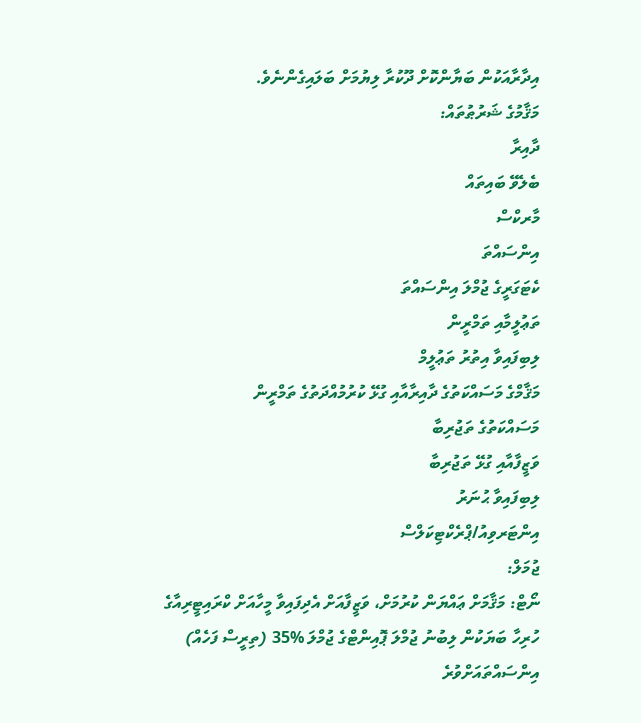އިދާރާއަކުން ބަޔާންކޮށް ދޫކުރާ ލިޔުމަށް ބަލައިގެންނެވެ.
މަޤާމުގެ ޝަރުޠުތައް:
ދާއިރާ
ބެލެވޭ ބައިތައް
މާރކްސް
އިންސައްތަ
ކެޓަގަރީގެ ޖުމްލަ އިންސައްތަ
ތަޢުލީމާއި ތަމްރީން
ލިބިފައިވާ އިތުރު ތަޢުލީމް
މަޤާމްގެ މަސައްކަތުގެ ދާއިރާއާއި ގުޅޭ ކުރުމުއްދަތުގެ ތަމްރީން
މަސައްކަތުގެ ތަޖުރިބާ
ވަޒީފާއާއި ގުޅޭ ތަޖުރިބާ
ލިބިފައިވާ ޙުނަރު
އިންޓަރވިއު/ޕްރެކްޓިކަލްސް
ޖުމަލް:
ނޯޓް: މަޤާމަށް ޢައްޔަން ކުރުމަށް، ވަޒީފާއަށް އެދިފައިވާ މީހާއަށް ކްރައިޓީރިއާގެ ހުރިހާ ބަޔަކުން ލިބުނު ޖުމްލަ ޕޮއިންޓްގެ ޖުމްލަ %35 (ތިރީސް ފަހެއް) އިންސައްތައަށްވުރެ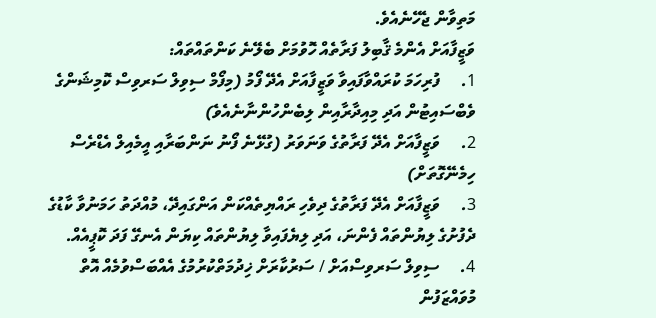މަތިވާން ޖެހޭނެއެވެ.
ވަޒީފާއަށް އެންމެ ޤާބިލު ފަރާތެއް ހޮވުމަށް ބެލޭނެ ކަންތައްތައް:
1.     ފުރިހަމަ ކުރައްވާފައިވާ ވަޒީފާއަށް އެދޭ ފޯމު (މިފޯމް ސިވިލް ސަރވިސް ކޮމިޝަންގެ ވެބްސައިޓުން އަދި މިއިދާރާއިން ލިބެންހުންނާނެއެވެ)
2.     ވަޒީފާއަށް އެދޭ ފަރާތުގެ ވަނަވަރު (ގުޅޭނެ ފޯނު ނަންބަރާއި އީމެއިލް އެޑްރެސް ހިމެނޭގޮތަށް)
3.     ވަޒީފާއަށް އެދޭ ފަރާތުގެ ދިވެހި ރައްޔިތެއްކަން އަންގައިދޭ، މުއްދަތު ހަމަނުވާ ކާޑުގެ ދެފުށުގެ ލިޔުންތައް ފެންނަ، އަދި ލިޔެފައިވާ ލިޔުންތައް ކިޔަން އެނގޭ ފަދަ ކޮޕީއެއް.
4.     ސިވިލް ސަރވިސްއަށް / ސަރުކާރަށް ޚިދުމަތްކުރުމުގެ އެއްބަސްވުމެއް އޮތް މުވައްޒަފުން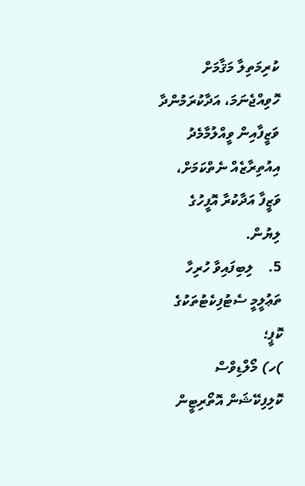ކުރިމަތިލާ މަޤާމަށް ހޮވިއްޖެނަމަ، އަދާކުރަމުންދާ ވަޒީފާއިން ވީއްލުމާމެދު އިއުތިރާޒެއް ނެތްކަމަށް، ވަޒީފާ އަދާކުރާ އޮފީހުގެ ލިޔުން.
5.    ލިބިފައިވާ ހުރިހާ ތަޢުލީމީ ސެޓުފިކެޓުތަކުގެ ކޮޕީ؛
)ހ) މޯލްޑިވްސް ކޮލިފިކޭޝަން އޮތޯރިޓީން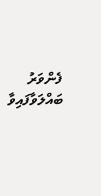ފެންވަރު ބައްލަވާފައިވާ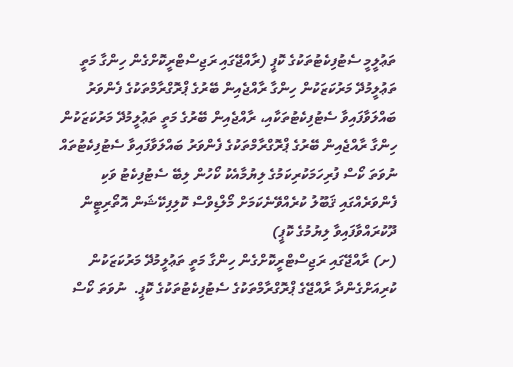ތަޢުލީމީ ސެޓުފިކެޓުތަކުގެ ކޮޕީ (ރާއްޖޭގައި ރަޖިސްޓްރީކޮށްގެން ހިންގާ މަތީ ތަޢުލީމުދޭ މަރުކަޒަކުން ހިންގާ ރާއްޖެއިން ބޭރުގެ ޕްރޮގްރާމްތަކުގެ ފެންވަރު ބައްލަވާފައިވާ ސެޓުފިކެޓުތަކާއި، ރާއްޖެއިން ބޭރުގެ މަތީ ތަޢުލީމުދޭ މަރުކަޒަކުން ހިންގާ ރާއްޖެއިން ބޭރުގެ ޕްރޮގްރާމްތަކުގެ ފެންވަރު ބައްލަވާފައިވާ ސެޓުފިކެޓުތައް ނުވަތަ ކޯސް ފުރިހަމަކުރިކަމުގެ ލިޔުމާއެކު ކޯހުން ލިބޭ ސެޓުފިކެޓު ވަކި ފެންވަރެއްގައި ޤަބޫލު ކުރެއްވޭނެކަމަށް މޯލްޑިވްސް ކޮލިފިކޭޝަން އޮތޯރިޓީން ދޫކުރައްވާފައިވާ ލިޔުމުގެ ކޮޕީ)
(ށ) ރާއްޖޭގައި ރަޖިސްޓްރީކޮށްގެން ހިންގާ މަތީ ތަޢުލީމުދޭ މަރުކަޒަކުން ކުރިއަށްގެންދާ ރާއްޖޭގެ ޕްރޮގްރާމްތަކުގެ ސެޓުފިކެޓުތަކުގެ ކޮޕީ.  ނުވަތަ ކޯސް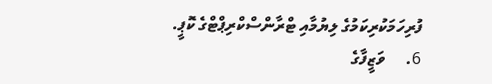ފުރިހަމަކުރިކަމުގެ ލިޔުމާއި ޓްރާންސްކްރިޕްޓްގެ ކޮޕީ.
6.     ވަޒީފާގެ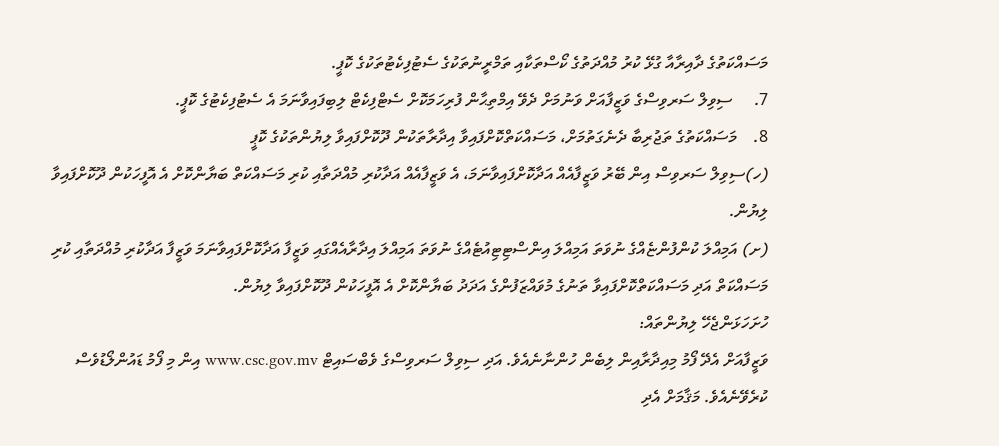މަސައްކަތުގެ ދާއިރާއާ ގުޅޭ ކުރު މުއްދަތުގެ ކޯސްތަކާއި ތަމްރީނުތަކުގެ ސެޓުފިކެޓުތަކުގެ ކޮޕީ.
7.     ސިވިލް ސަރވިސްގެ ވަޒީފާއަށް ވަނުމަށް ދެވޭ އިމްތިޙާން ފުރިހަމަކޮށް ސެޓްފިކެޓް ލިބިފައިވާނަމަ އެ ސެޓުފިކެޓުގެ ކޮޕީ.
8.    މަސައްކަތުގެ ތަޖުރިބާ ދެނެގަތުމަށް، މަސައްކަތްކޮށްފައިވާ އިދާރާތަކުން ދޫކޮށްފައިވާ ލިޔުންތަކުގެ ކޮޕީ
(ހ)ސިވިލް ސަރވިސް އިން ބޭރު ވަޒީފާއެއް އަދާކޮށްފައިވާނަމަ، އެ ވަޒީފާއެއް އަދާކުރި މުއްދަތާއި ކުރި މަސައްކަތް ބަޔާންކޮށް އެ އޮފީހަކުން ދޫކޮށްފައިވާ ލިޔުން.
(ށ) އަމިއްލަ ކުންފުންޏެއްގެ ނުވަތަ އަމިއްލަ އިންސްޓިޓިއުޓެއްގެ ނުވަތަ އަމިއްލަ އިދާރާއެއްގައި ވަޒީފާ އަދާކޮށްފައިވާނަމަ ވަޒީފާ އަދާކުރި މުއްދަތާއި ކުރި މަސައްކަތް އަދި މަސައްކަތްކޮށްފައިވާ ތަނުގެ މުވައްޒަފުންގެ އަދަދު ބަޔާންކޮށް އެ އޮފީހަކުން ދޫކޮށްފައިވާ ލިޔުން.
ހުށަހަޅަންޖެހޭ ލިޔުންތައް:
ވަޒީފާއަށް އެދޭ ފޯމު މިއިދާރާއިން ލިބެން ހުންނާނެއެވެ. އަދި ސިވިލް ސަރވިސްގެ ވެބްސައިޓް www.csc.gov.mv އިން މި ފޯމު ޑައުންލޯޑުވެސް ކުރެވޭނެއެވެ. މަޤާމަށް އެދި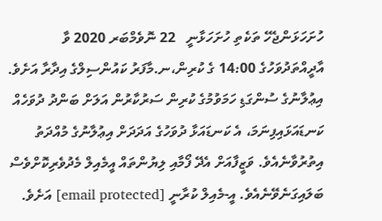ހުށަހަޅަންޖެހޭ ތަކެތި ހުށަހަޅާނީ   22 ނޮވެމްބަރ 2020 ވާ އާދީއްތަދުވަހުގެ 14:00 ގެ ކުރިން،ނ.މާފަރު ކައުންސިލްގެ އިދާރާ އަށެވެ. އިޢުލާނުގެ ސުންގަޑި ހަމަވުމުގެ ކުރިން ސަރުކާރުން އަލަށް ބަންދު ދުވަހެއް ކަނޑައަޅައިފިނަމަ، އެ ކަނޑައަޅާ ދުވަހުގެ އަދަދަށް އިޢުލާނުގެ މުއްދަތު އިތުރުވާނެއެވެ. ވަޒީފާއަށް އެދޭ ފޯމާއި ލިޔުންތައް އީމެއިލް މެދުވެރިކޮށްވެސް ބަލައިގަނެވޭނެއެވެ. އީ-މެއިލް ކުރާނީ [email protected] އަށެވެ.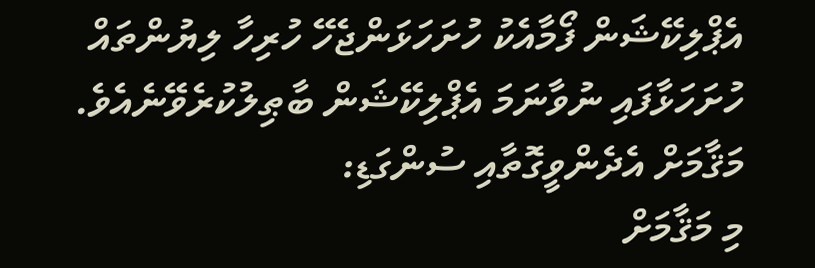އެޕްލިކޭޝަން ފޯމާއެކު ހުށަހަޅަންޖެހޭ ހުރިހާ ލިޔުންތައް ހުށަހަޅާފައި ނުވާނަމަ އެޕްލިކޭޝަން ބާޠިލުކުރެވޭނެއެވެ.
މަޤާމަށް އެދެންވީގޮތާއި ސުންގަޑި:
މި މަޤާމަށް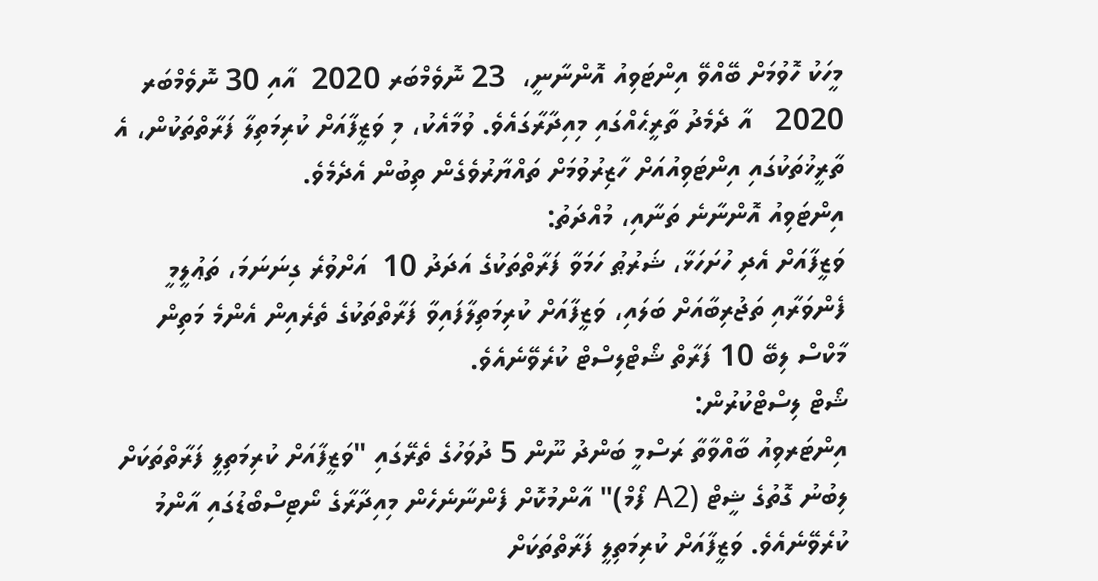މީހަކު ހޮވުމަށް ބޭއްވޭ އިންޓަވިއު އޮންނާނީ،  23 ނޮވެމްބަރ 2020  އާއި 30 ނޮވެމްބަރ 2020   އާ ދެމެދު ތާރީޙެއްގައި މިއިދާރާގައެވެ. ވުމާއެކު، މި ވަޒީފާއަށް ކުރިމަތިލާ ފަރާތްތަކުން، އެ ތާރީޚުތަކުގައި އިންޓަވިއުއަށް ހާޒިރުވުމަށް ތައްޔާރުވެގެން ތިބުން އެދެމެވެ.
އިންޓަވިއު އޮންނާނެ ތަނާއި، މުއްދަތު:
ވަޒީފާއަށް އެދި ހުށަހަޅާ، ޝަރުޠު ހަމަވާ ފަރާތްތަކުގެ އަދަދު 10  އަށްވުރެ ގިނަނަމަ، ތަޢުލީމީ ފެންވަރާއި ތަޖުރިބާއަށް ބަލައި، ވަޒީފާއަށް ކުރިމަތިލާފައިވާ ފަރާތްތަކުގެ ތެރެއިން އެންމެ މަތިން މާކްސް ލިބޭ 10 ފަރާތް ޝޯޓްލިސްޓް ކުރެވޭނެއެވެ.
ޝޯޓް ލިސްޓްކުރުން:
އިންޓަރވިއު ބާއްވާތާ ރަސްމީ ބަންދު ނޫން 5 ދުވަހުގެ ތެރޭގައި "ވަޒީފާއަށް ކުރިމަތިލީ ފަރާތްތަކަށް ލިބުނު ގޮތުގެ ޝީޓް (A2 ފޯމް)" އާންމުކޮށް ފެންނާނެހެން މިއިދާރާގެ ނޯޓިސްބޯޑުގައި އާންމު ކުރެވޭނެއެވެ. ވަޒީފާއަށް ކުރިމަތިލީ ފަރާތްތަކަށް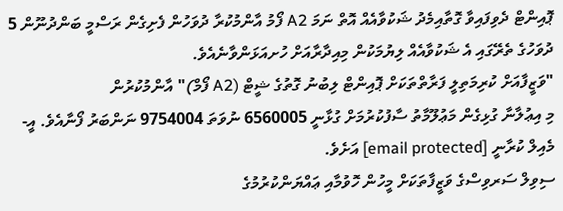ޕޮއިންޓް ދެވިފައިވާ ގޮތާއިމެދު ޝަކުވާއެއް އޮތް ނަމަ A2 ފޯމު އާންމުކުރާ ދުވަހުން ފެށިގެން ރަސްމީ ބަންދުނޫން 5 ދުވަހުގެ ތެރޭގައި އެ ޝަކުވާއެއް ލިޔުމަކުން މިއިދާރާއަށް ހުށއަޅަންވާނެއެވެ.
"ވަޒީފާއަށް ކުރިމަތިލީ ފަރާތްތަކަށް ޕޮއިންޓް ލިބުނު ގޮތުގެ ޝީޓް (A2 ފޯމް)" އާންމުކުރުން
މި އިޢުލާނާ ގުޅިގެން މަޢުލޫމާތު ސާފުކުރުމަށް ގުޅާނީ 6560005 ނުވަތަ 9754004 ނަންބަރު ފޯނާއެވެ. އީ-މެއިލް ކުރާނީ [email protected] އަށެވެ.
ސިވިލް ސަރވިސްގެ ވަޒީފާތަކަށް މީހުން ހޮވުމާއި ޢައްޔަންކުރުމުގެ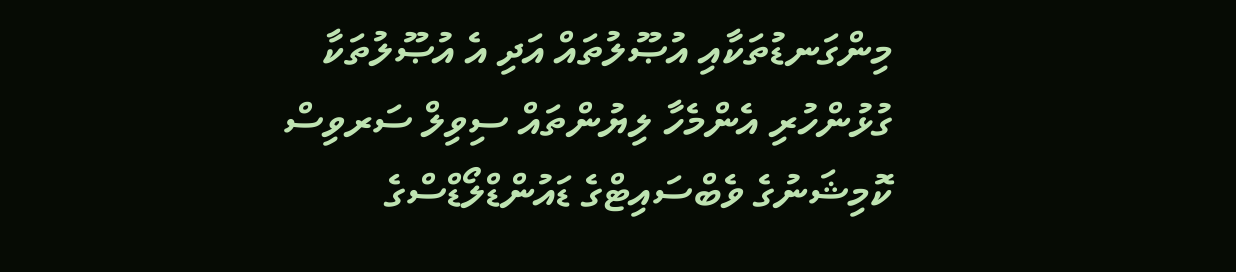މިންގަނޑުތަކާއި އުޞޫލުތައް އަދި އެ އުޞޫލުތަކާ ގުޅުންހުރި އެންމެހާ ލިޔުންތައް ސިވިލް ސަރވިސް ކޮމިޝަނުގެ ވެބްސައިޓްގެ ޑައުންޑްލޯޑްސްގެ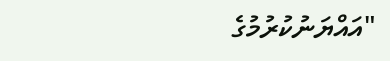"އައްޔަނުކުރުމުގެ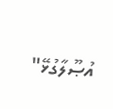އުޞޫލާގުޅޭ"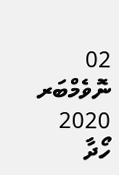02 ނޮވެމްބަރ 2020
ހޯދާ